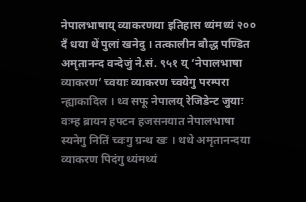नेपालभाषाय् व्याकरणया इतिहास थ्यंमथ्यं २०० दँ धया थें पुलां खनेदु । तत्कालीन बौद्ध पण्डित अमृतानन्द वन्देजुं ने.सं. ९५१ य् ‘नेपालभाषा व्याकरण’ च्वयाः व्याकरण च्वयेगु परम्परा न्ह्याकादिल । थ्व सफू नेपालय् रेजिडेन्ट जुयाः वःम्ह ब्रायन हफ्टन हजसनयात नेपालभाषा स्यनेगु नितिं च्वःगु ग्रन्थ खः । थथे अमृतानन्दया व्याकरण पिदंगु थ्यंमथ्यं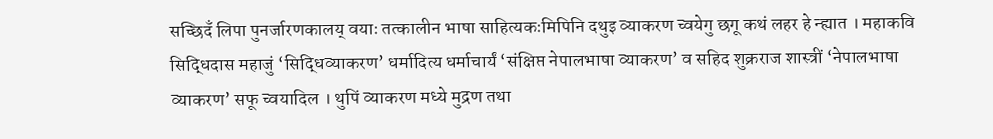सच्छिदँ लिपा पुनर्जारणकालय् वयाः तत्कालीन भाषा साहित्यकःमिपिनि दथुइ व्याकरण च्वयेगु छगू कथं लहर हे न्ह्यात । महाकवि सिद्धिदास महाजुं ‘सिद्धिव्याकरण’ धर्मादित्य धर्माचार्यं ‘संक्षिप्त नेपालभाषा व्याकरण’ व सहिद शुक्रराज शास्त्रीं ‘नेपालभाषा व्याकरण’ सफू च्वयादिल । थुपिं व्याकरण मध्ये मुद्रण तथा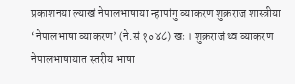प्रकाशनया ल्याखं नेपालभाषाया न्हापांगु व्याकरण शुक्रराज शास्त्रीया ‘नेपालभाषा व्याकरण’ (ने.सं १०४८) खः । शुक्रराजं थ्व व्याकरण नेपालभाषायात स्तरीय भाषा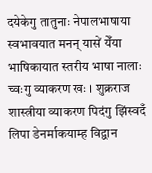दयेकेगु तातुनाः नेपालभाषाया स्वभावयात मनन् यासें येँया भाषिकायात स्तरीय भाषा नालाः च्वःगु व्याकरण खः । शुक्रराज शास्त्रीया व्याकरण पिदंगु झिंस्वदँ लिपा डेनर्माकयाम्ह विद्वान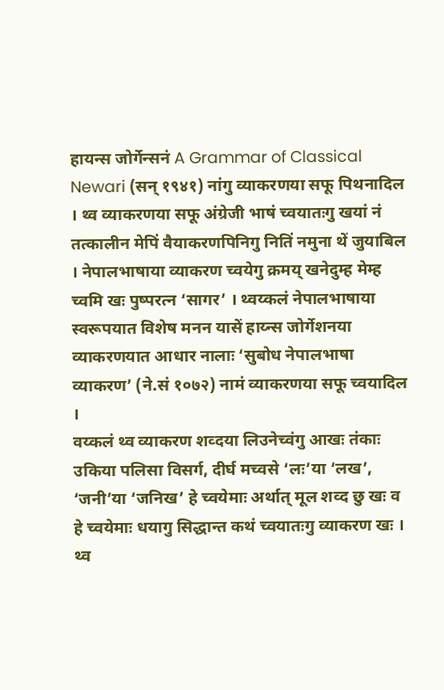हायन्स जोर्गेन्सनं A Grammar of Classical Newari (सन् १९४१) नांगु व्याकरणया सफू पिथनादिल । थ्व व्याकरणया सफू अंग्रेजी भाषं च्वयातःगु खयां नं तत्कालीन मेपिं वैयाकरणपिनिगु नितिं नमुना थें जुयाबिल । नेपालभाषाया व्याकरण च्वयेगु क्रमय् खनेदुम्ह मेम्ह च्वमि खः पुष्परत्न ‘सागर’ । थ्वय्कलं नेपालभाषाया स्वरूपयात विशेष मनन यासें हाय्न्स जोर्गेशनया व्याकरणयात आधार नालाः ‘सुबोध नेपालभाषा व्याकरण’ (ने.सं १०७२) नामं व्याकरणया सफू च्वयादिल ।
वय्कलं थ्व व्याकरण शव्दया लिउनेच्वंगु आखः तंकाः उकिया पलिसा विसर्ग, दीर्घ मच्वसे ‘लः’या ‘लख’, ‘जनी’या ‘जनिख’ हे च्वयेमाः अर्थात् मूल शव्द छु खः व हे च्वयेमाः धयागु सिद्धान्त कथं च्वयातःगु व्याकरण खः । थ्व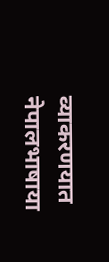व्याकरणयात नेपालभाषाया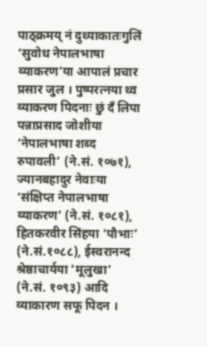पाठ्क्रमय् नं दुथ्याकातःगुलिं ‘सुवोध नेपालभाषा व्याकरण’या आपालं प्रचार प्रसार जुल । पुष्परत्नया थ्व व्याकरण पिदनाः छुं दँ लिपा पन्नाप्रसाद जोशीया ‘नेपालभाषा शब्द रुपावली’ (ने.सं. १०७१), ज्यानबहादुर नेवाःया ‘संक्षिप्त नेपालभाषा व्याकरण’ (ने.सं. १०८१), हितकरवीर सिंहया ‘पौभाः’ (ने.सं.१०८८), ईस्वरानन्द श्रेष्ठाचार्यया ‘मूलुखा’ (ने.सं. १०९३) आदि व्याकारण सफू पिदन ।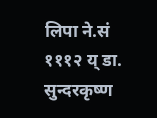लिपा ने.सं १११२ य् डा. सुन्दरकृष्ण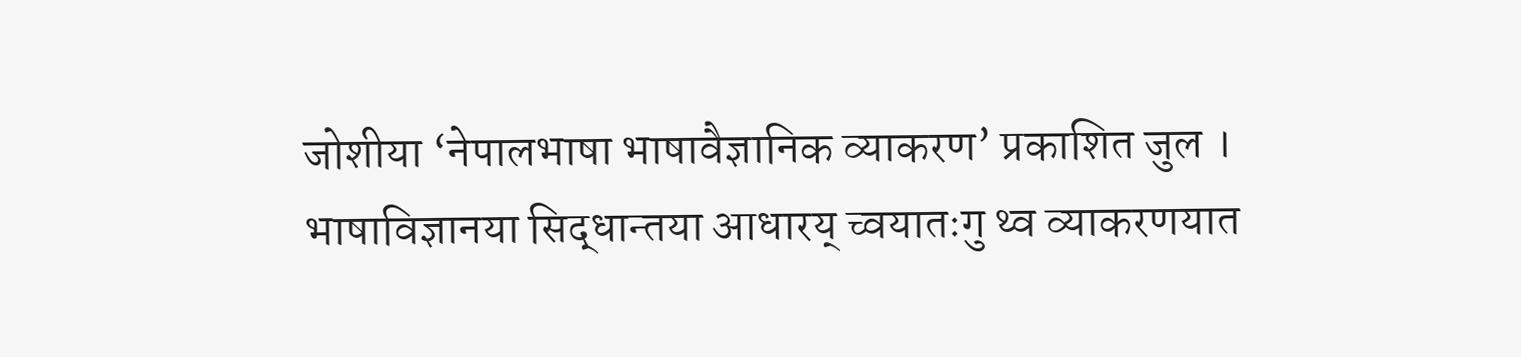जोशीया ‘नेपालभाषा भाषावैज्ञानिक व्याकरण’ प्रकाशित जुल । भाषाविज्ञानया सिद्धान्तया आधारय् च्वयातःगु थ्व व्याकरणयात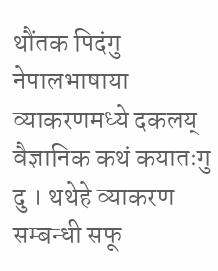थौंतक पिदंगु नेपालभाषाया व्याकरणमध्ये दकलय् वैज्ञानिक कथं कयातःगु दु । थथेहे व्याकरण सम्बन्धी सफू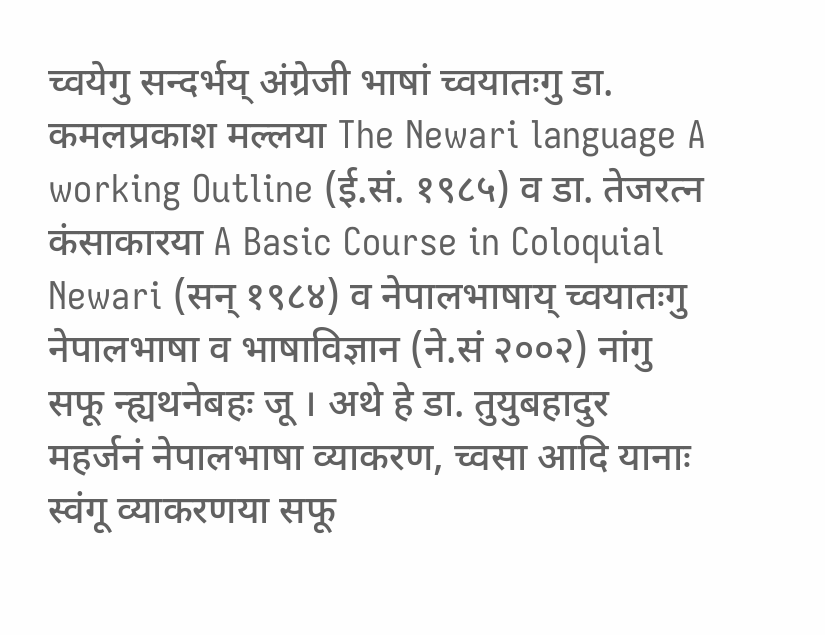च्वयेगु सन्दर्भय् अंग्रेजी भाषां च्वयातःगु डा. कमलप्रकाश मल्लया The Newari language A working Outline (ई.सं. १९८५) व डा. तेजरत्न कंसाकारया A Basic Course in Coloquial Newari (सन् १९८४) व नेपालभाषाय् च्वयातःगु नेपालभाषा व भाषाविज्ञान (ने.सं २००२) नांगु सफू न्ह्यथनेबहः जू । अथे हे डा. तुयुबहादुर महर्जनं नेपालभाषा व्याकरण, च्वसा आदि यानाः स्वंगू व्याकरणया सफू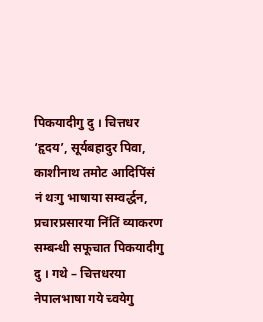पिकयादीगु दु । चित्तधर ‘हृदय’, सूर्यबहादुर पिवा, काशीनाथ तमोट आदिपिंसं नं थःगु भाषाया सम्वर्द्धन, प्रचारप्रसारया निंतिं व्याकरण सम्बन्धी सफूचात पिकयादीगु दु । गथे – चित्तधरया नेपालभाषा गये च्वयेगु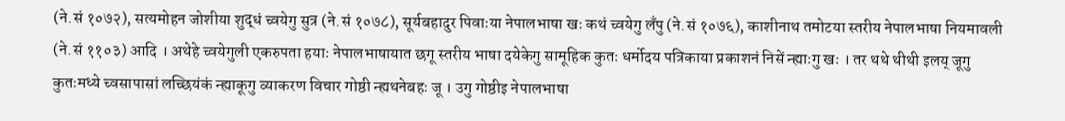(ने.सं १०७२), सत्यमोहन जोशीया शुद्धं च्वयेगु सुत्र (ने.सं १०७८), सूर्यबहादुर पिवाःया नेपालभाषा खः कथं च्वयेगु लँपु (ने.सं १०७६), काशीनाथ तमोटया स्तरीय नेपालभाषा नियमावली (ने.सं ११०३) आदि । अथेहे च्वयेगुली एकरुपता हयाः नेपालभाषायात छगू स्तरीय भाषा दयेकेगु सामूहिक कुतः धर्मोदय पत्रिकाया प्रकाशनं निसें न्ह्याःगु खः । तर थथे थीथी इलय् जूगु कुतःमध्ये च्वसापासां लच्छियंकं न्ह्याकूगु व्याकरण विचार गोष्ठी न्ह्यथनेबहः जू । उगु गोष्ठीइ नेपालभाषा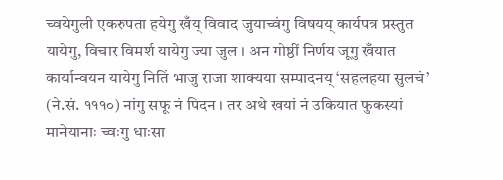च्वयेगुली एकरुपता हयेगु खँय् विवाद जुयाच्वंगु विषयय् कार्यपत्र प्रस्तुत यायेगु, विचार विमर्श यायेगु ज्या जुल । अन गोष्ठीं निर्णय जूगु खँयात कार्यान्वयन यायेगु नितिं भाजु राजा शाक्यया सम्पादनय् ‘सहलहया सुलचं’ (ने.सं. १११०) नांगु सफू नं पिदन । तर अथे खयां नं उकियात फुकस्यां मानेयानाः च्वःगु धाःसा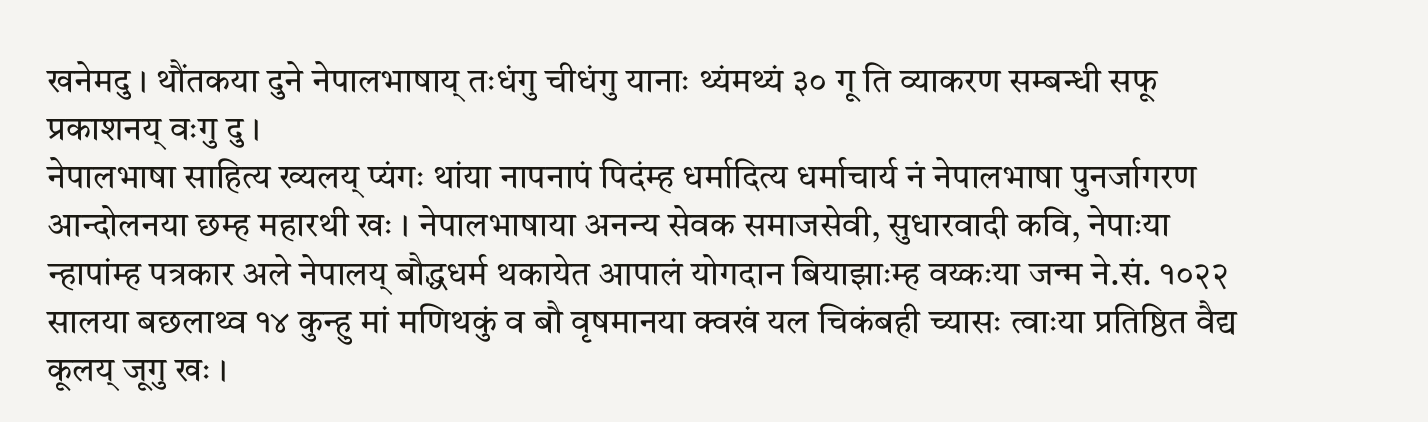खनेमदु । थौंतकया दुने नेपालभाषाय् तःधंगु चीधंगु यानाः थ्यंमथ्यं ३० गू ति व्याकरण सम्बन्धी सफू प्रकाशनय् वःगु दु ।
नेपालभाषा साहित्य ख्यलय् प्यंगः थांया नापनापं पिदंम्ह धर्मादित्य धर्माचार्य नं नेपालभाषा पुनर्जागरण आन्दोलनया छम्ह महारथी खः । नेपालभाषाया अनन्य सेवक समाजसेवी, सुधारवादी कवि, नेपाःया न्हापांम्ह पत्रकार अले नेपालय् बौद्धधर्म थकायेत आपालं योगदान बियाझाःम्ह वय्कःया जन्म ने.सं. १०२२ सालया बछलाथ्व १४ कुन्हु मां मणिथकुं व बौ वृषमानया क्वखं यल चिकंबही च्यासः त्वाःया प्रतिष्ठित वैद्य कूलय् जूगु खः ।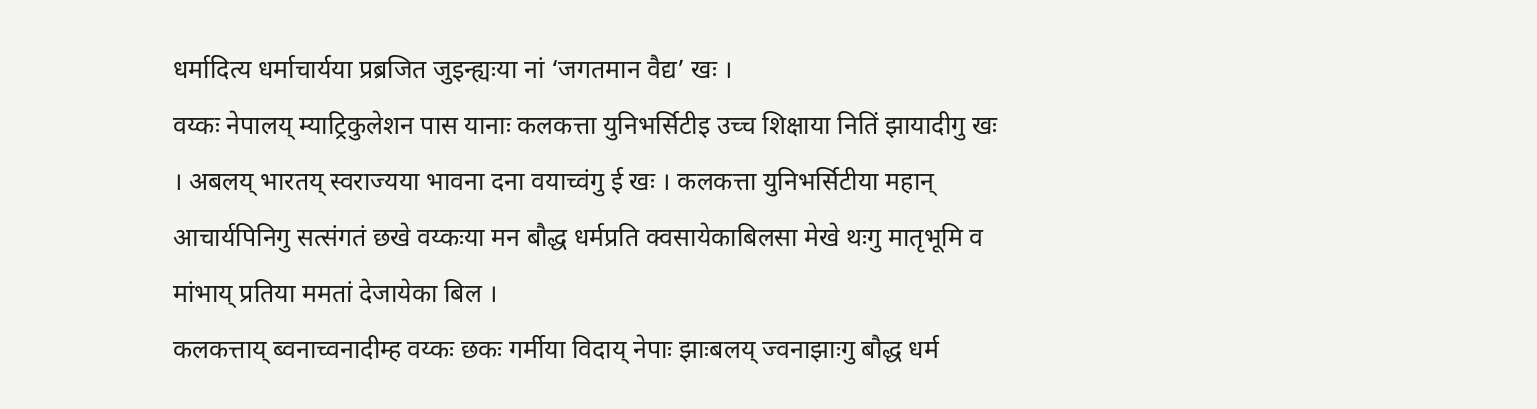धर्मादित्य धर्माचार्यया प्रब्रजित जुइन्ह्यःया नां ‘जगतमान वैद्य’ खः ।
वय्कः नेपालय् म्याट्रिकुलेशन पास यानाः कलकत्ता युनिभर्सिटीइ उच्च शिक्षाया नितिं झायादीगु खः । अबलय् भारतय् स्वराज्यया भावना दना वयाच्वंगु ई खः । कलकत्ता युनिभर्सिटीया महान् आचार्यपिनिगु सत्संगतं छखे वय्कःया मन बौद्ध धर्मप्रति क्वसायेकाबिलसा मेखे थःगु मातृभूमि व मांभाय् प्रतिया ममतां देजायेका बिल ।
कलकत्ताय् ब्वनाच्वनादीम्ह वय्कः छकः गर्मीया विदाय् नेपाः झाःबलय् ज्वनाझाःगु बौद्ध धर्म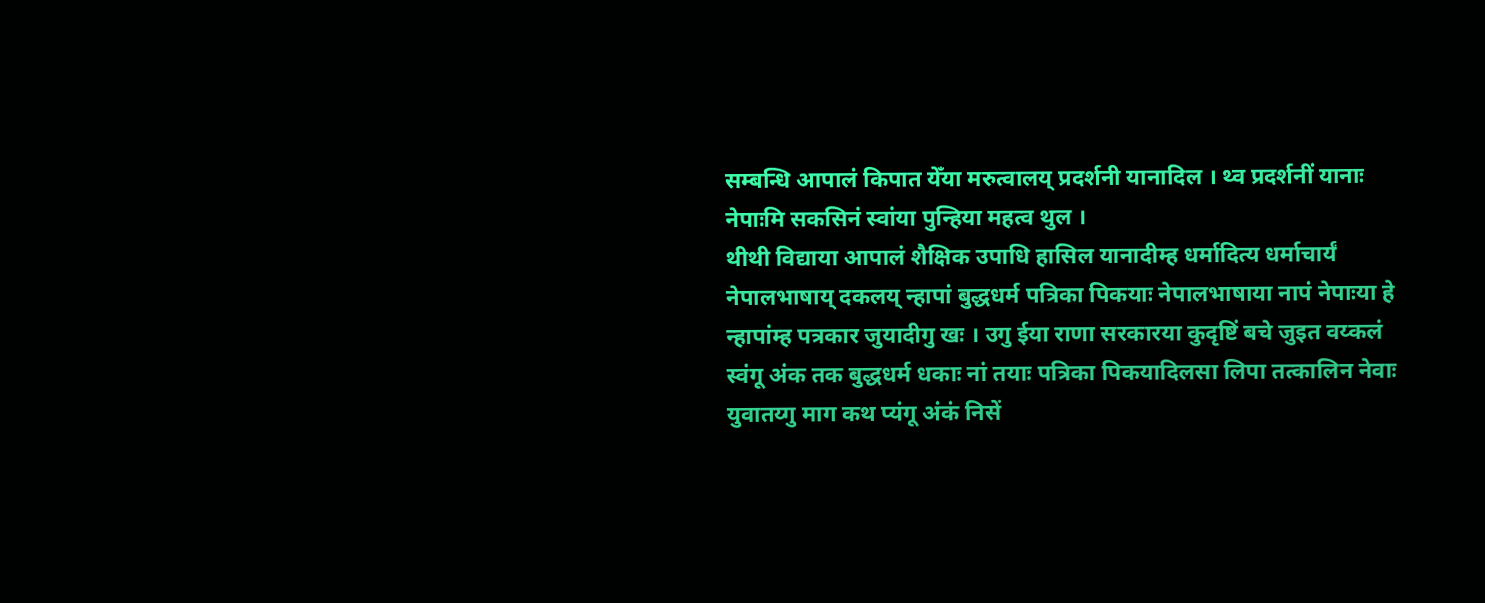सम्बन्धि आपालं किपात येँया मरुत्वालय् प्रदर्शनी यानादिल । थ्व प्रदर्शनीं यानाः नेपाःमि सकसिनं स्वांया पुन्हिया महत्व थुल ।
थीथी विद्याया आपालं शैक्षिक उपाधि हासिल यानादीम्ह धर्मादित्य धर्माचार्यं नेपालभाषाय् दकलय् न्हापां बुद्धधर्म पत्रिका पिकयाः नेपालभाषाया नापं नेपाःया हे न्हापांम्ह पत्रकार जुयादीगु खः । उगु ईया राणा सरकारया कुदृष्टिं बचे जुइत वय्कलं स्वंगू अंक तक बुद्धधर्म धकाः नां तयाः पत्रिका पिकयादिलसा लिपा तत्कालिन नेवाः युवातय्गु माग कथ प्यंगू अंकं निसें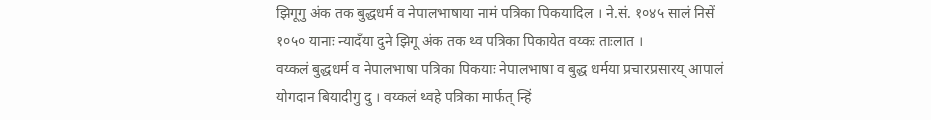झिगूगु अंक तक बुद्धधर्म व नेपालभाषाया नामं पत्रिका पिकयादिल । ने.सं. १०४५ सालं निसें १०५० यानाः न्यादँया दुने झिगू अंक तक थ्व पत्रिका पिकायेत वय्कः ताःलात ।
वय्कलं बुद्धधर्म व नेपालभाषा पत्रिका पिकयाः नेपालभाषा व बुद्ध धर्मया प्रचारप्रसारय् आपालं योगदान बियादीगु दु । वय्कलं थ्वहे पत्रिका मार्फत् न्हिं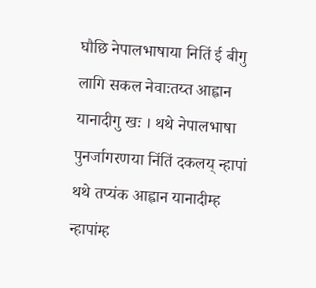घौछि नेपालभाषाया नितिं ई बीगु लागि सकल नेवाःतय्त आह्वान यानादीगु खः । थथे नेपालभाषा पुनर्जागरणया निंतिं दकलय् न्हापां थथे तप्यंक आह्वान यानादीम्ह न्हापांम्ह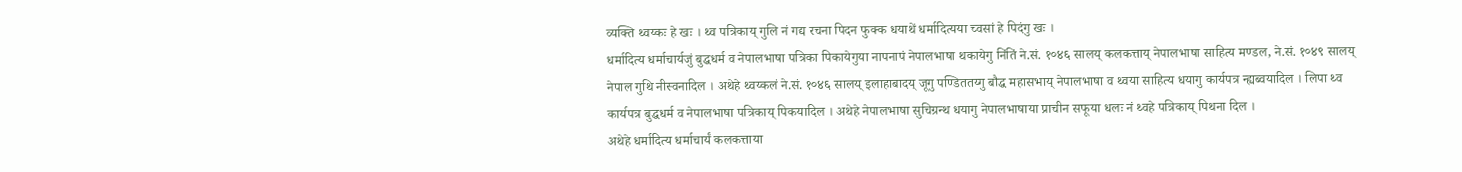व्यक्ति थ्वय्कः हे खः । थ्व पत्रिकाय् गुलि नं गद्य रचना पिदन फुक्क धयाथें धर्मादित्यया च्वसां हे पिदंगु खः ।
धर्मादित्य धर्माचार्यजुं बुद्धधर्म व नेपालभाषा पत्रिका पिकायेगुया नापनापं नेपालभाषा थकायेगु निंतिं ने.सं. १०४६ सालय् कलकत्ताय् नेपालभाषा साहित्य मण्डल, ने.सं. १०४९ सालय् नेपाल गुथि नीस्वनादिल । अथेहे थ्वय्कलं ने.सं. १०४६ सालय् इलाहाबादय् जूगु पण्डिततय्गु बौद्ध महासभाय् नेपालभाषा व थ्वया साहित्य धयागु कार्यपत्र न्ह्यब्वयादिल । लिपा थ्व कार्यपत्र बुद्धधर्म व नेपालभाषा पत्रिकाय् पिकयादिल । अथेहे नेपालभाषा सुचिग्रन्थ धयागु नेपालभाषाया प्राचीन सफूया धलः नं थ्वहे पत्रिकाय् पिथना दिल ।
अथेहे धर्मादित्य धर्माचार्यं कलकत्ताया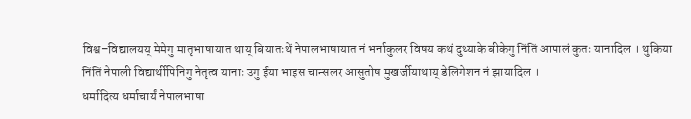विश्व–विद्यालयय् मेमेगु मातृभाषायात थाय् बियातःथें नेपालभाषायात नं भर्नाकुलर विषय कथं दुथ्याके बीकेगु निंतिं आपालं कुतः यानादिल । थुकिया निंतिं नेपाली विद्यार्थीपिनिगु नेतृत्व यानाः उगु ईया भाइस चान्सलर आसुतोष मुखर्जीयाथाय् डेलिगेशन नं झायादिल ।
धर्मादित्य धर्माचार्यं नेपालभाषा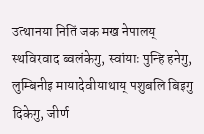उत्थानया नितिं जक मख नेपालय् स्थविरवाद ब्वलंकेगु, स्वांयाः पुन्हि हनेगु, लुम्बिनीइ मायादेवीयाथाय् पशुबलि बिइगु दिकेगु, जीर्ण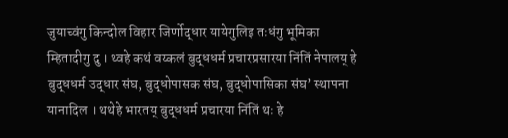जुयाच्वंगु किन्दोल विहार जिर्णोद्धार यायेगुलिइ तःधंगु भूमिका म्हितादीगु दु । थ्वहे कथं वय्कलं बुद्धधर्म प्रचारप्रसारया निंतिं नेपालय् हे बुद्धधर्म उद्धार संघ, बुद्धोपासक संघ, बुद्धोपासिका संघ’ स्थापना यानादिल । थथेहे भारतय् बुद्धधर्म प्रचारया निंतिं थः हे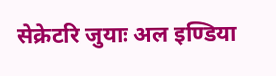सेक्रेटरि जुयाः अल इण्डिया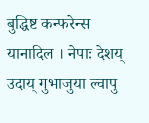बुद्धिष्ट कन्फरेन्स यानादिल । नेपाः देशय् उदाय् गुभाजुया ल्वापु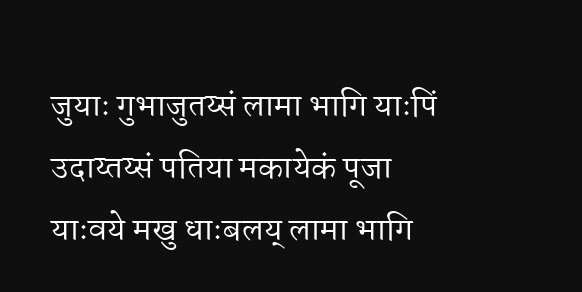जुयाः गुभाजुतय्सं लामा भागि याःपिं उदाय्तय्सं पतिया मकायेकं पूजा याःवये मखु धाःबलय् लामा भागि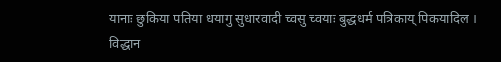यानाः छुकिया पतिया धयागु सुधारवादी च्वसु च्वयाः बुद्धधर्म पत्रिकाय् पिकयादिल ।
विद्धान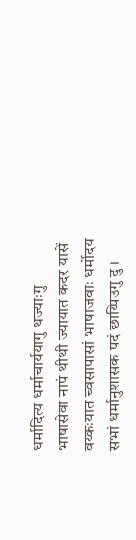धर्मादित्य धर्माचार्ययागु थज्याःगु भाषासेवा नापं थीथी ज्यायात कदर यासें वय्कःयात च्वसापासां भाषाजवाः धर्मोदय सभां धर्मानुशासक पदं छाय्पिउगु दु ।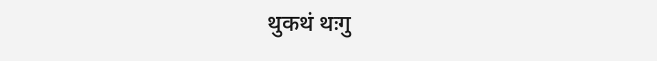थुकथं थःगु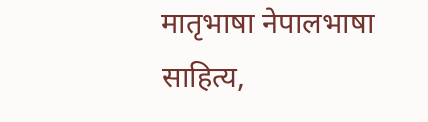मातृभाषा नेपालभाषा साहित्य,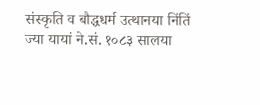संस्कृति व बौद्धधर्म उत्थानया निंतिं ज्या यायां ने.सं. १०८३ सालया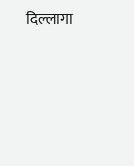दिल्लागा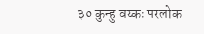३० कुन्हु वय्कः परलोक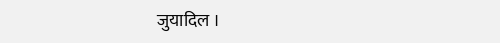जुयादिल ।